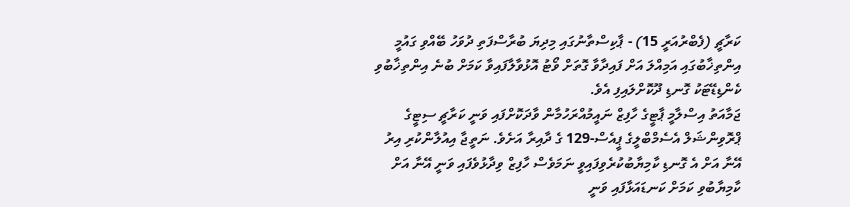ކަރާޗީ (ފެބްރުއަރީ 15) - ޕާކިސްތާނުގައި މިދިޔަ ބުރާސްފަތި ދުވަހު ބޭއްވި ގައުމީ އިންތިޚާބުގައި އަމިއްލަ އަށް ފައިދާވާ ގޮތަށް ވޯޓު އޮޅުވާލާފައިވާ ކަމަށް ބުނެ އިންތިޚާބުވި ކެންޑިޑޭޓަކު ގޮނޑި ދޫކޮށްލައިފި އެވެ.
ޖަމާއަތު އިސްލާމީ ޕާޓީގެ ހާފިޒް ނައީމުއްރަހުމާން ވާދަކޮށްފައި ވަނީ ކަރާޗީ ސިޓީގެ ޕްރޮވިންޝަލް އެސެމްބްލީގެ ޕީއެސް-129 ގެ ދާއިރާ އަށެވެ. ނަތީޖާ އިއުލާންކުރި އިރު އޭނާ އަށް އެ ގޮނޑި ކާމިޔާބުކުރެވިފައިވީ ނަމަވެސް ހާފިޒް ވިދާޅުވެފައި ވަނީ އޭނާ އަށް ކާމިޔާބުވި ކަމަށް ކަނޑައަޅާފައި ވަނީ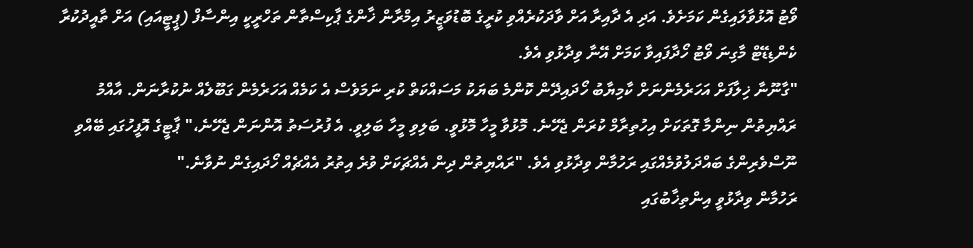ވޯޓު އޮޅުވާލައިގެން ކަމަށެވެ. އަދި އެ ދާއިރާ އަށް ވާދަކުރެއްވި ކުރީގެ ބޮޑުވަޒީރު އިމްރާން ޚާންގެ ޕާކިސްތާން ތަހްރީކީ އިންސާފް (ޕީޓީއައި) އަށް ތާއީދުކުރާ ކެންޑިޑޭޓް މާގިނަ ވޯޓު ހޯދާފައިވާ ކަމަށް އޭނާ ވިދާޅުވި އެވެ.
"ގާނޫނާ ޚިލާފަށް އަހަރެމެންނަށް ކާމިޔާބު ހޯދައިދޭން ކޮންމެ ބަޔަކު މަސައްކަތް ކުރި ނަމަވެސް އެ ކަމެއް އަހަރެމެން ގަބޫލެއް ނުކުރާނަން. އާއްމު ރައްޔިތުން ނިންމާ ގޮތަކަށް އިހުތިރާމް ކުރަން ޖެހޭނެ. މޮޅުވާ މީހާ މޮޅުވީ. ބަލިވި މީހާ ބަލިވީ. އެ ފުރުސަތު އޮންނަން ޖެހޭނެ،" ޕާޓީގެ އޮފީހުގައި ބޭއްވި ނޫސްވެރިންގެ ބައްދަލުވުމެއްގައި ރަހުމާން ވިދާޅުވި އެވެ. "ރައްޔިތުން ދިން އެއްޗަކަށް ވުރެ އިތުރު އެއްޗެއް ހޯދައިގެން ނުވާނެ."
ރަހުމާން ވިދާޅުވީ އިންތިޚާބުގައި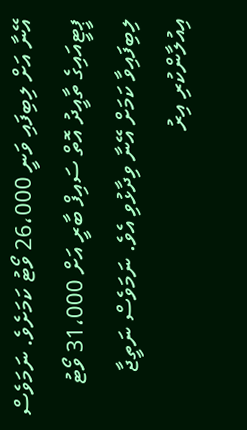އޭނާ އަށް ލިބިފައި ވަނީ 26،000 ވޯޓު ކަމަށެވެ. ނަމަވެސް ޕީޓީއައިގެ ތާއީދު އޮތް ސައިފް ބާރީ އަށް 31،000 ވޯޓު ލިބިފައިވާ ކަމަށް އޭނާ ވިދާޅުވި އެވެ. ނަމަވެސް ނަތީޖާ އިއުލާންކުރި އިރު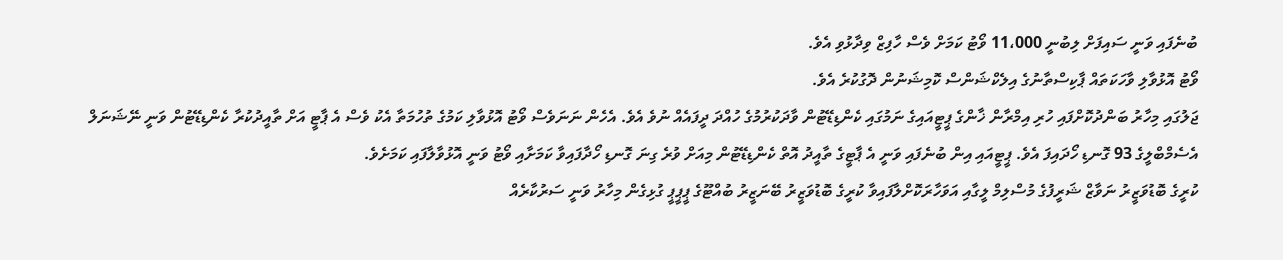ބުނެފައި ވަނީ ސައިފަށް ލިބުނީ 11،000 ވޯޓު ކަމަށް ވެސް ހާފިޒް ވިދާޅުވި އެވެ.
ވޯޓު އޮޅުވާލި ވާހަކަތައް ޕާކިސްތާނުގެ އިލެކްޝަންސް ކޮމިޝަނުން ދޮގުކުރެ އެވެ.
ޖަލުގައި މިހާރު ބަންދުކޮށްފައި ހުރި އިމްރާން ޚާންގެ ޕީޓީއައިގެ ނަމުގައި ކެންޑިޑޭޓުން ވާދަކުރުމުގެ ހުއްދަ ދީފައެއް ނުވެ އެވެ. އެހެން ނަނަވެސް ވޯޓު އޮޅުވާލި ކަމުގެ ތުހުމަތާ އެކު ވެސް އެ ޕާޓީ އަށް ތާއީދުކުރާ ކެންޑިޑޭޓުން ވަނީ ނޭޝަނަލް އެސެމްބްލީގެ 93 ގޮނޑި ހޯދައިފަ އެވެ. ޕީޓީއައި އިން ބުނެފައި ވަނީ އެ ޕާޓީގެ ތާއީދު އޮތް ކެންޑިޑޭޓުން މިއަށް ވުރެ ގިނަ ގޮނޑި ހޯދާފައިވާ ކަމަށާއި ވޯޓު ވަނީ އޮޅުވާލާފައި ކަމަށެވެ.
ކުރީގެ ބޮޑުވަޒީރު ނަވާޒް ޝަރީފުގެ މުސްލިމް ލީގާއި އަވަހާރަކޮށްލާފައިވާ ކުރީގެ ބޮޑުވަޒީރު ބޭނަޒީރު ބުއްޓޫގެ ޕީޕީޕީ ގުޅިގެން މިހާރު ވަނީ ސަރުކާރެއް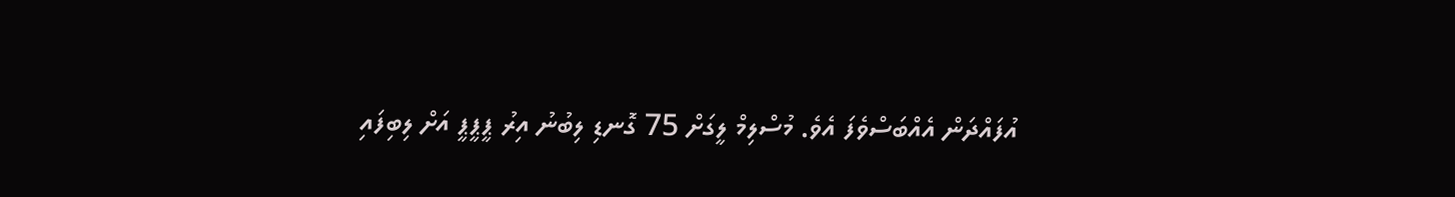އުފައްދަން އެއްބަސްވެފަ އެވެ. މުސްލިމް ލީގަށް 75 ގޮނޑި ލިބުނު އިރު ޕީޕީޕީ އަށް ލިބިފައި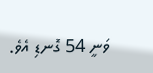ވަނީ 54 ގޮނޑި އެވެ.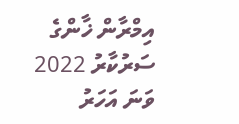އިމްރާން ޚާންގެ ސަރުކާރު 2022 ވަނަ އަހަރު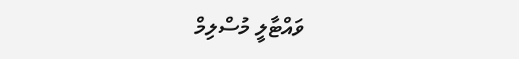ވައްޓާލީ މުސްލިމް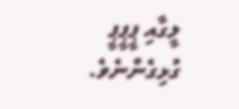ލީގާއި ޕީޕީޕީ ގުޅިގެންނެވެ.